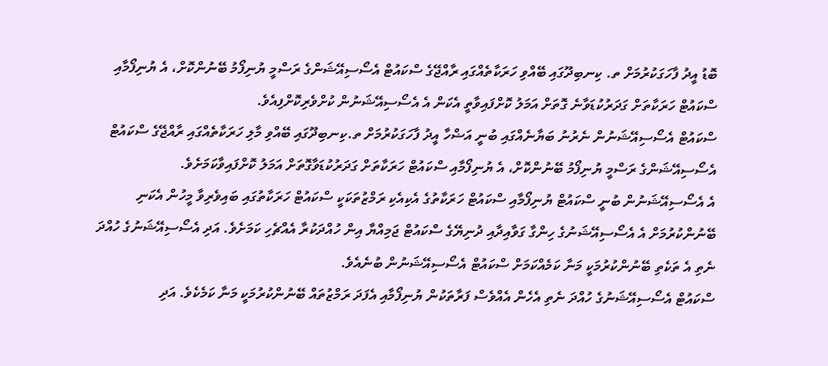ބޮޑު އީދު ފާހަގަކުރުމަށް ތ. ކިނބިދޫގައި ބޭއްވި ހަރަކާތެއްގައި ރާއްޖޭގެ ސްކައުޓް އެސޯސިއޭޝަންގެ ރަސްމީ ޔުނިފޯމު ބޭނުންކޮށް، އެ ޔުނިފޯމާއި ސްކައުޓް ހަރަކާތަށް ގަދަރުކުޑަވާނެ ގޮތަށް އަމަލު ކޮށްފައިވާތީ އެކަން އެ އެސޯސިއޭޝަނުން ކުށްވެރިކޮށްފިއެވެ.
ސްކައުޓް އެސޯސިއޭޝަނުން ނެރުނު ބަޔާނެއްގައި ބުނީ އަޟްހާ އީދު ފާހަގަކުރުމަށް ތ.ކިނބިދޫގައި ބޭއްވި މާލި ހަރަކާތެއްގައި ރާއްޖޭގެ ސްކައުޓް އެސޯސިއޭޝަންގެ ރަސްމީ ޔުނިފޯމު ބޭނުންކޮށް، އެ ޔުނިފޯމާއި ސްކައުޓް ހަރަކާތަށް ގަދަރުކުޑަވާގޮތަށް އަމަލު ކޮށްފައިވާކަމަށެވެ.
އެ އެސޯސިއޭޝަނުން ބުނީ ސްކައުޓް ޔުނިފޯމާއި ސްކައުޓް ހަރަކާތުގެ އެކިއެކި ރަމްޒުތަކަކީ ސްކައުޓް ހަރަކާތުގައި ބައިވެރިވާ މީހުން އެކަނި ބޭނުންކުރުމަށް އެ އެސޯސިއޭޝަނުގެ ހިންގާ ގަވާއިދާއި ދުނިޔޭގެ ސްކައުޓް ޖަމިއްޔާ އިން ހުއްދަކުރާ އެއްޗެހި ކަމަށެވެ. އަދި އެސޯސިއޭޝަނުގެ ހުއްދަ ނެތި އެ ތަކެތި ބޭނުންކުރުމަކީ މަނާ ކަމެއްކަމަށް ސްކައުޓް އެސޯސިއޭޝަނުން ބުނެއެވެ.
ސްކައުޓް އެސޯސިއޭޝަނުގެ ހުއްދަ ނެތި އެހެން އެއްވެސް ފަރާތަކުން ޔުނިފޯމާއި އެފަދަ ރަމްޒުތައް ބޭނުންކުރުމަކީ މަނާ ކަމެކެވެ. އަދި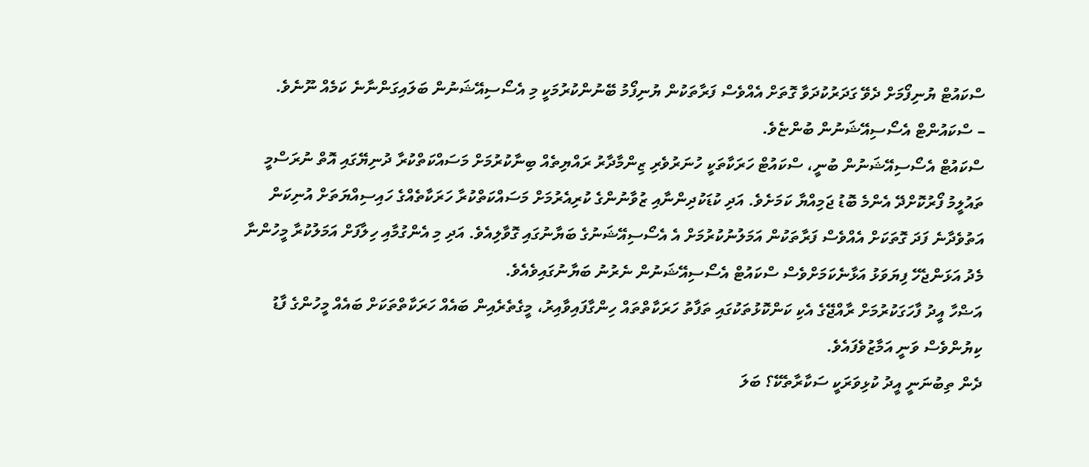ސްކައުޓް ޔުނިފޯމަށް ދެވޭ ގަދަރުކުދަވާ ގޮތަށް އެއްވެސް ފަރާތަކުން ޔުނިފޯމު ބޭނުންކުރުމަކީ މި އެސޯސިއޭޝަނުން ބަލައިގަންނާނެ ކަމެއް ނޫނެވެ.
– ސްކައުންޓް އެސޯސިއޭޝަނުން ބުންޏެވެ.
ސްކައުޓް އެސޯސިއޭޝަނުން ބުނީ، ސްކައުޓް ހަރަކާތަކީ ހުނަރުވެރި ޒިންމާދާރު ރައްޔިތެއް ބިނާކުރުމަށް މަސައްކަތްކުރާ ދުނިޔޭގައި އޮތް ނުރަސްމީ ތައުލީމު ފޯރުކޮށްދޭ އެންމެ ބޮޑު ޖަމިއްޔާ ކަމަށެވެ. އަދި ކުޑަކުދިންނާއި ޒުވާނުންގެ ކުރިއެރުމަށް މަސައްކަތްކުރާ ހަރަކާތެއްގެ ހައިސިއްޔަތަށް އުނިކަން އަތުވެދާނެ ފަދަ ގޮތަކަށް އެއްވެސް ފަރާތަކުން އަމަލުނުކުރުމަށް އެ އެސޯސިއޭޝަނުގެ ބަޔާނުގައި ގޮވާލިއެވެ. އަދި މި އެންގުމާއި ހިލާފަށް އަމަލުކުރާ މީހުންނާ މެދު އަޅަންޖެހޭ ފިޔަވަޅު އަޅާނެކަމަށްވެސް ސްކައުޓް އެސޯސިއޭޝަނުން ނެރުނު ބަޔާނުގައިވެއެވެ.
އަޟްހާ އީދު ފާހަގަކުރުމަށް ރާއްޖޭގެ އެކި ކަންކޮޅުތަކުގައި ތަފާތު ހަރަކާތްތައް ހިންގާފައިވާއިރު، މީގެތެރެއިން ބައެއް ހަރަކާތްތަކަށް ބައެއް މީހުންގެ ފާޑު ކިޔުންވެސް ވަނީ އަމާޒުވެފައެވެ.
ދެން ތިބުނަނީ އީދު ކުޅިވަރަކީ ސަކާރާތެކޭ؟ ބަލަ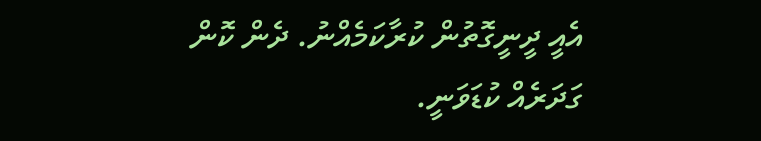އެއީ ދީނީގޮތުން ކުރާކަމެއްނު. ދެން ކޮން ގަދަރެއް ކުޑަވަނީ.